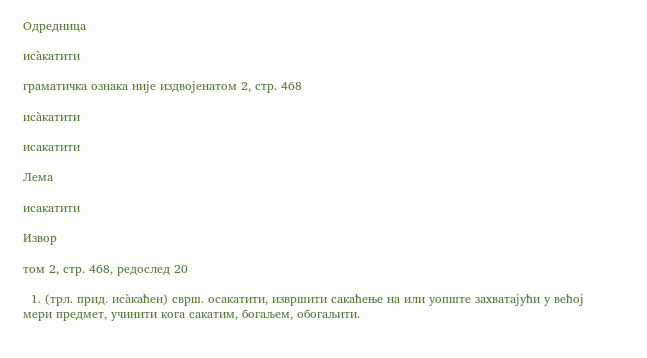Одредница

иса̀катити

граматичка ознака није издвојенатом 2, стр. 468

иса̀катити

исакатити

Лема

исакатити

Извор

том 2, стр. 468, редослед 20

  1. (трл. прид. иса̀каћен) сврш. осакатити, извршити сакаћење на или уопште захватајући у већој мери предмет, учинити кога сакатим, богаљем, обогаљити.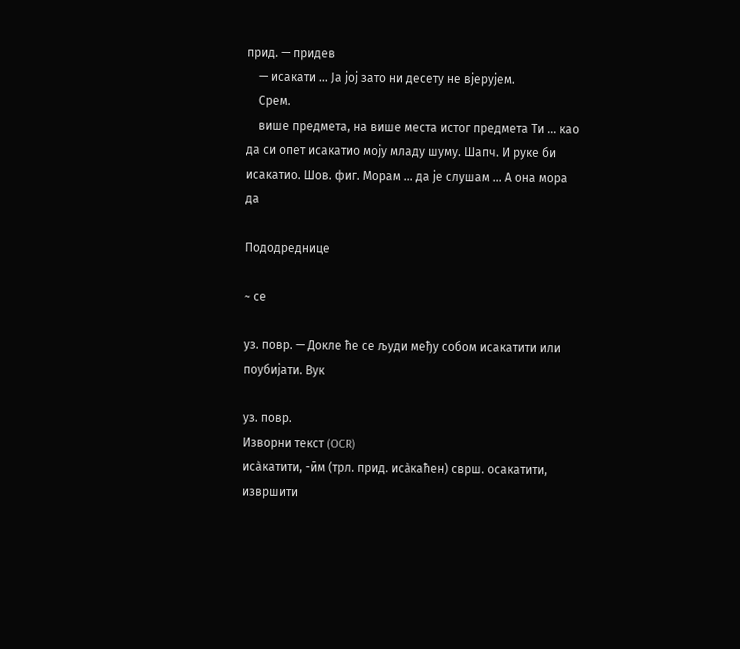прид. — придев
    — исакати ... Ја јој зато ни десету не вјерујем.
    Срем.
    више предмета, на више места истог предмета Ти ... као да си опет исакатио моју младу шуму. Шапч. И руке би исакатио. Шов. фиг. Морам ... да је слушам ... А она мора да

Пододреднице

~ се

уз. повр. — Докле ће се људи међу собом исакатити или поубијати. Вук

уз. повр.
Изворни текст (OCR)
иса̀катити, -ӣм (трл. прид. иса̀каћен) сврш. осакатити, извршити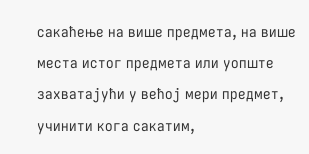сакаћење на више предмета, на више места истог предмета или уопште захватајући у већој мери предмет, учинити кога сакатим,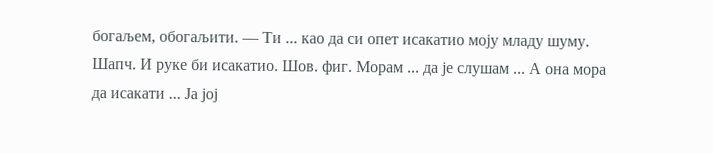богаљем, обогаљити. — Ти ... као да си опет исакатио моју младу шуму. Шапч. И руке би исакатио. Шов. фиг. Морам ... да је слушам ... А она мора да исакати ... Ја јој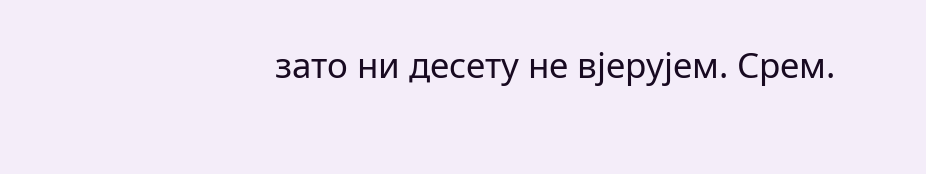зато ни десету не вјерујем. Срем.